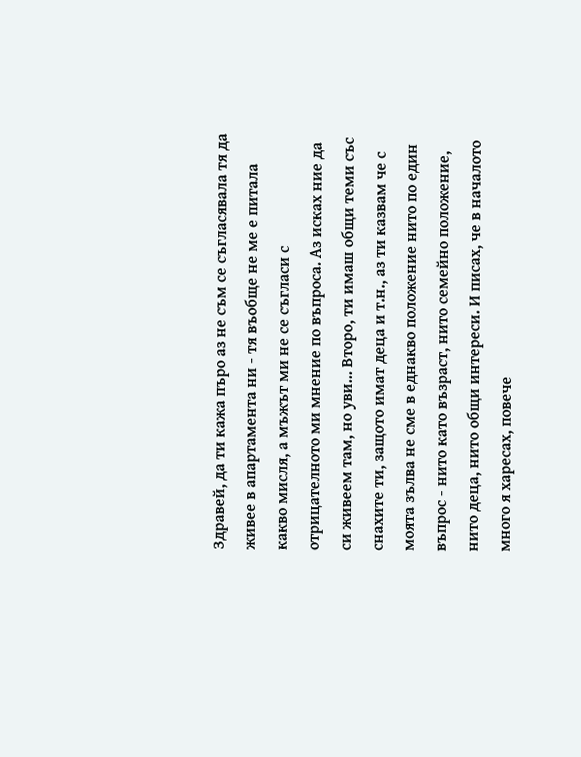Здравей, да ти кажа пъро аз не съм се съгласявала тя да живее в апартамента ни - тя въобще не ме е питала какво мисля, а мъжът ми не се съгласи с отрицателното ми мнение по въпроса. Аз исках ние да си живеем там, но уви... Второ, ти имаш общи теми със снахите ти, защото имат деца и т.н., аз ти казвам че с моята зълва не сме в еднакво положение нито по един въпрос - нито като възраст, нито семейно положение, нито деца, нито общи интереси. И писах, че в началото много я харесах, повече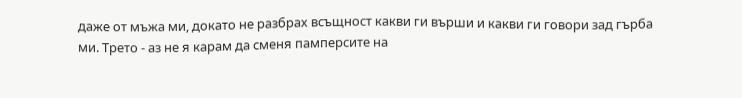даже от мъжа ми, докато не разбрах всъщност какви ги върши и какви ги говори зад гърба ми. Трето - аз не я карам да сменя памперсите на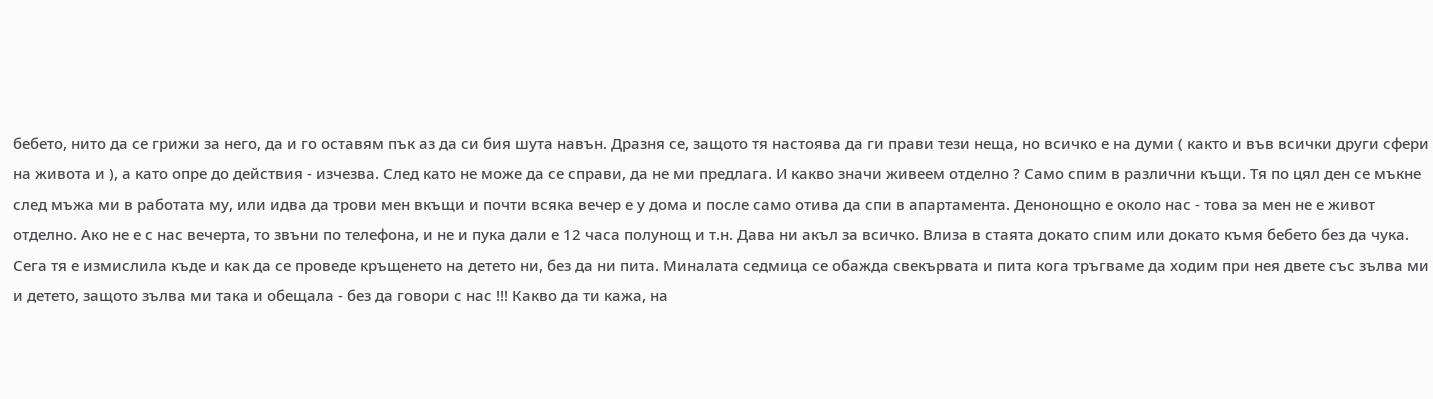бебето, нито да се грижи за него, да и го оставям пък аз да си бия шута навън. Дразня се, защото тя настоява да ги прави тези неща, но всичко е на думи ( както и във всички други сфери на живота и ), а като опре до действия - изчезва. След като не може да се справи, да не ми предлага. И какво значи живеем отделно ? Само спим в различни къщи. Тя по цял ден се мъкне след мъжа ми в работата му, или идва да трови мен вкъщи и почти всяка вечер е у дома и после само отива да спи в апартамента. Денонощно е около нас - това за мен не е живот отделно. Ако не е с нас вечерта, то звъни по телефона, и не и пука дали е 12 часа полунощ и т.н. Дава ни акъл за всичко. Влиза в стаята докато спим или докато къмя бебето без да чука. Сега тя е измислила къде и как да се проведе кръщенето на детето ни, без да ни пита. Миналата седмица се обажда свекървата и пита кога тръгваме да ходим при нея двете със зълва ми и детето, защото зълва ми така и обещала - без да говори с нас !!! Какво да ти кажа, на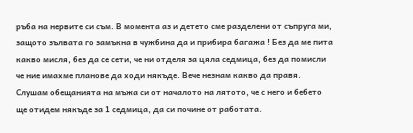ръба на нервите си съм. В момента аз и детето сме разделени от съпруга ми, защото зълвата го замъкна в чужбина да и прибира багажа ! Без да ме пита какво мисля, без да се сети, че ни отделя за цяла седмица, без да помисли че ние имахме планове да ходи някъде. Вече незнам какво да правя. Слушам обещанията на мъжа си от началото на лятото, че с него и бебето ще отидем някъде за 1 седмица, да си почине от работата.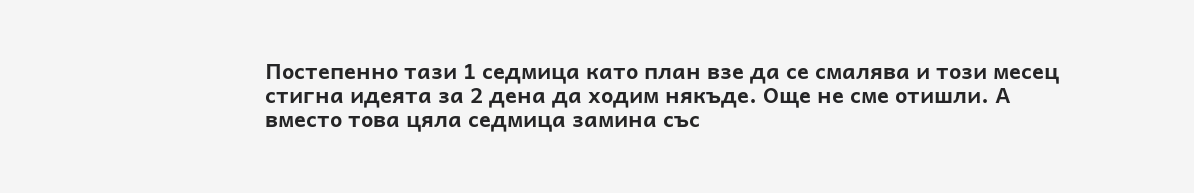Постепенно тази 1 седмица като план взе да се смалява и този месец стигна идеята за 2 дена да ходим някъде. Още не сме отишли. А вместо това цяла седмица замина със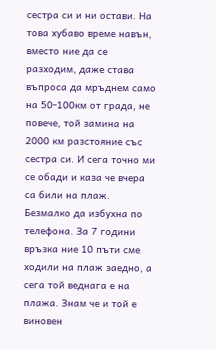сестра си и ни остави. На това хубаво време навън, вместо ние да се разходим, даже става въпроса да мръднем само на 50-100км от града, не повече, той замина на 2000 км разстояние със сестра си. И сега точно ми се обади и каза че вчера са били на плаж. Безмалко да избухна по телефона. За 7 години връзка ние 10 пъти сме ходили на плаж заедно, а сега той веднага е на плажа. Знам че и той е виновен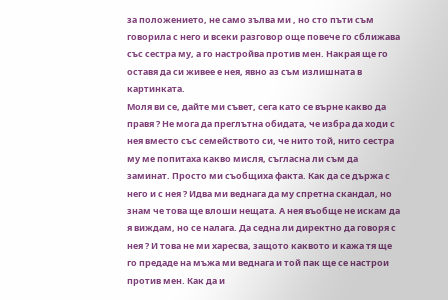за положението, не само зълва ми , но сто пъти съм говорила с него и всеки разговор още повече го сближава със сестра му, а го настройва против мен. Накрая ще го оставя да си живее е нея, явно аз съм излишната в картинката.
Моля ви се, дайте ми съвет, сега като се върне какво да правя ? Не мога да преглътна обидата, че избра да ходи с нея вместо със семейството си, че нито той, нито сестра му ме попитаха какво мисля, съгласна ли съм да заминат. Просто ми съобщиха факта. Как да се държа с него и с нея ? Идва ми веднага да му спретна скандал, но знам че това ще влоши нещата. А нея въобще не искам да я виждам, но се налага. Да седна ли директно да говоря с нея ? И това не ми харесва, защото каквото и кажа тя ще го предаде на мъжа ми веднага и той пак ще се настрои против мен. Как да и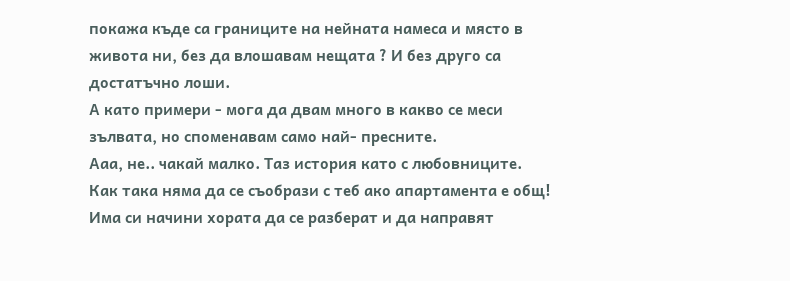покажа къде са границите на нейната намеса и място в живота ни, без да влошавам нещата ? И без друго са достатъчно лоши.
А като примери - мога да двам много в какво се меси зълвата, но споменавам само най- пресните.
Ааа, не.. чакай малко. Таз история като с любовниците.
Как така няма да се съобрази с теб ако апартамента е общ! Има си начини хората да се разберат и да направят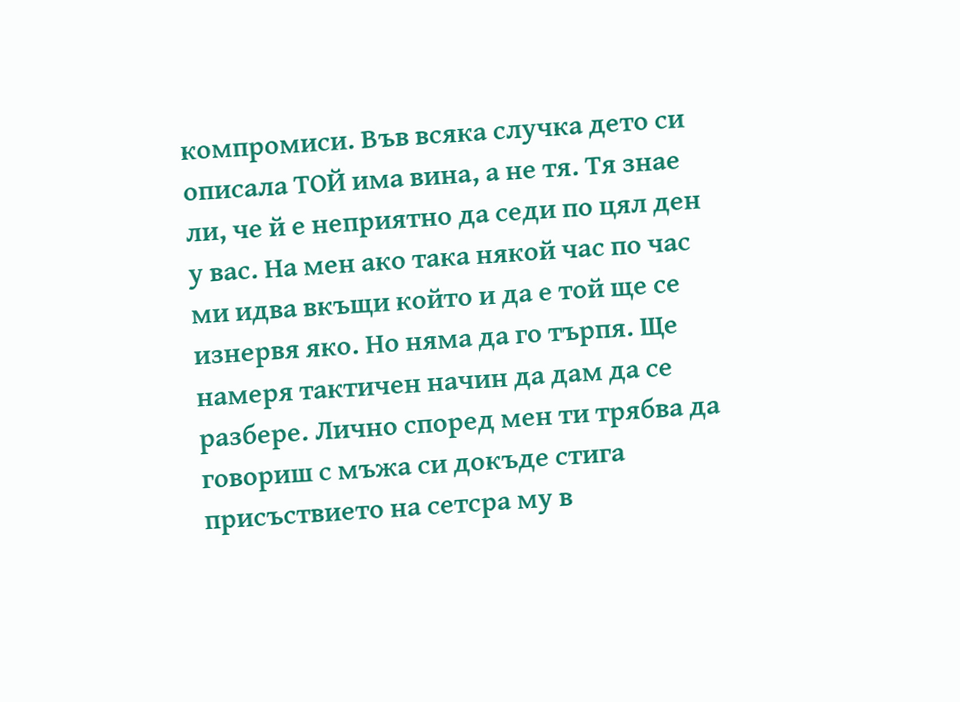компромиси. Във всяка случка дето си описала ТОЙ има вина, а не тя. Тя знае ли, че й е неприятно да седи по цял ден у вас. На мен ако така някой час по час ми идва вкъщи който и да е той ще се изнервя яко. Но няма да го търпя. Ще намеря тактичен начин да дам да се разбере. Лично според мен ти трябва да говориш с мъжа си докъде стига присъствието на сетсра му в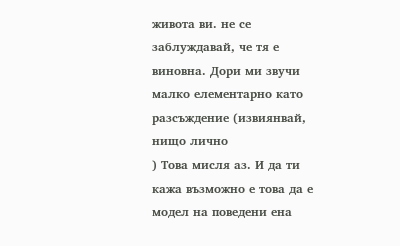живота ви. не се заблуждавай, че тя е виновна. Дори ми звучи малко елементарно като разсъждение (извиянвай, нищо лично
) Това мисля аз. И да ти кажа възможно е това да е модел на поведени ена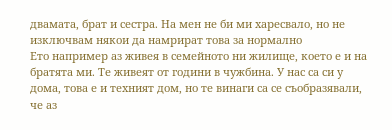двамата, брат и сестра. На мен не би ми харесвало, но не изключвам някои да намрират това за нормално
Ето например аз живея в семейното ни жилище, което е и на братята ми. Те живеят от години в чужбина. У нас са си у дома, това е и техният дом, но те винаги са се съобразявали, че аз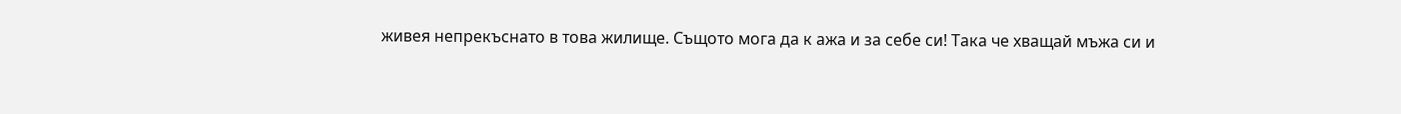живея непрекъснато в това жилище. Същото мога да к ажа и за себе си! Така че хващай мъжа си и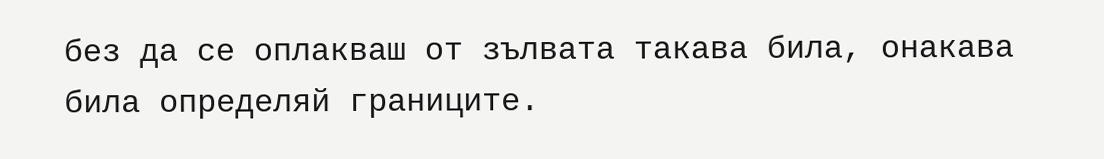без да се оплакваш от зълвата такава била, онакава била определяй границите.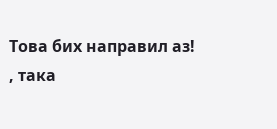Това бих направил аз!
, така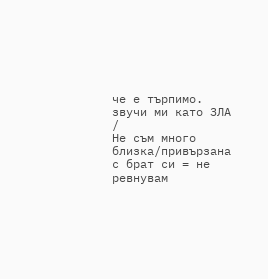че е търпимо.
звучи ми като ЗЛА
/
Не съм много близка/привързана с брат си = не ревнувам